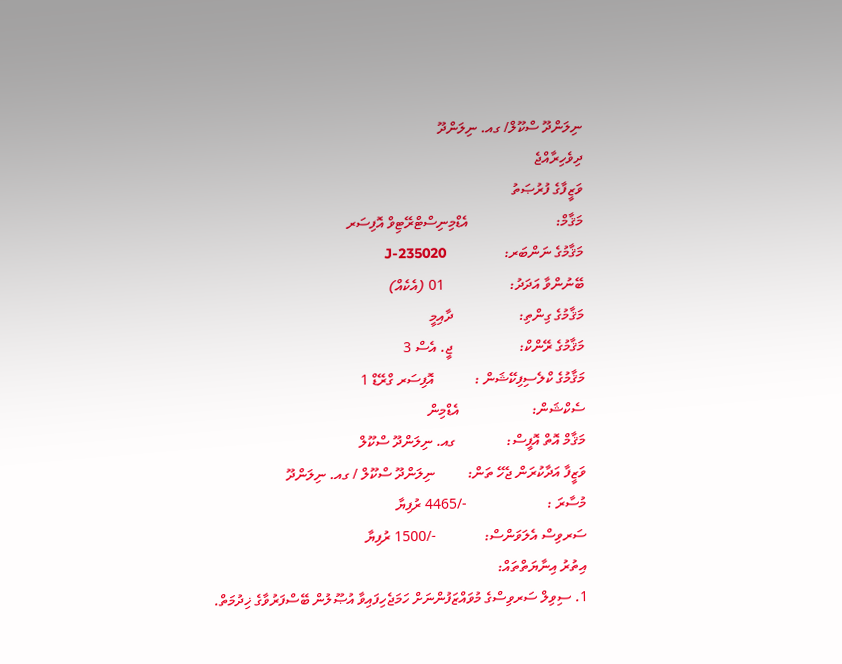ނިލަންދޫ ސްކޫލް/ ގއ. ނިލަންދޫ
ދިވެހިރާއްޖެ
ވަޒީފާގެ ފުރުޞަތު
މަޤާމް:                        އެޑްމިނިސްޓްރޭޓިވް އޮފިސަރ
މަޤާމުގެ ނަންބަރ:                J-235020
ބޭނުންވާ އަދަދު:                  01 (އެކެއް)
މަޤާމުގެ ގިންތި:                  ދާއިމީ
މަޤާމުގެ ރޭންކް:                  ޖީ. އެސް 3
މަޤާމުގެ ކްލެސިފިކޭޝަން :           އޮފިސަރ ގްރޭޑް 1
ސެކްޝަން:                    އެޑްމިން
މަޤާމް އޮތް އޮފީސް:              ގއ. ނިލަންދޫ ސްކޫލް
ވަޒީފާ އަދާކުރަން ޖެހޭ ތަން:         ނިލަންދޫ ސްކޫލް / ގއ. ނިލަންދޫ
މުސާރަ :                      -/4465 ރުފިޔާ
ސަރވިސް އެލަވަންސް:             -/1500 ރުފިޔާ
އިތުރު އިނާޔަތްތައް:
1. ސިވިލް ސަރވިސްގެ މުވައްޒަފުންނަށް ހަމަޖެހިފައިވާ އުޞޫލުން ބޭސްފަރުވާގެ ޚިދުމަތް.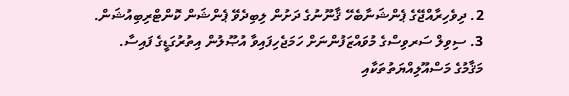2. ދިވެހިރާއްޖޭގެ ޕެންޝަނާބެހޭ ޤާނޫނުގެ ދަށުން ލިބިދެވޭ ޕެންޝަން ކޮންޓްރިބިއުޝަން.
3. ސިވިލް ސަރވިސްގެ މުވައްޒަފުންނަށް ހަމަޖެހިފައިވާ އުޞޫލުން އިތުރުގަޑީގެ ފައިސާ.
މަޤާމުގެ މަސްއޫލިއްޔަތުތަކާއި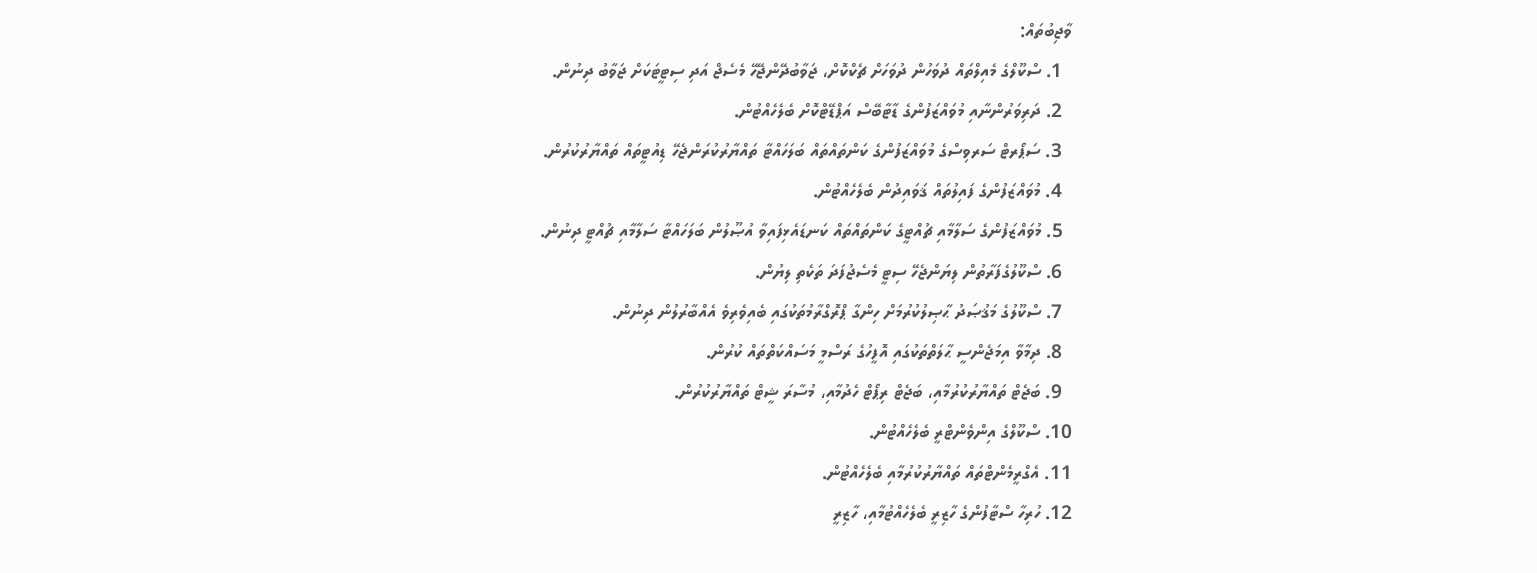ވާޖިބުތައް:
  1. ސްކޫލްގެ މެއިލްތައް ދުވަހުން ދުވަހަށް ޗެކްކޮށް، ޖަވާބުދޭންޖޭހޭ މެސެޖް އަދި ސިޓީޓަކަށް ޖަވާބު ދިނުން.
  2. ދަރިވަރުންނާއި މުވައްޒަފުންގެ ޑާޓާބޭސް އަޕްޑޭޓްކޮށް ބެލެހެއްޓުން.
  3. ސަޕޯރޓް ސަރވިސްގެ މުވައްޒަފުންގެ ކަންތައްތައް ބަލަހައްޓާ ތައްޔާރުކުރަންޖެހޭ ޑިއުޓީތައް ތައްޔާރުކުރުން.
  4. މުވައްޒަފުންގެ ފައިލުތައް ޤަވައިދުން ބެލެހެއްޓުން.
  5. މުވައްޒަފުންގެ ސަލާމާއި ޗުއްޓީގެ ކަންތައްތައް ކަނޑައެޅިފައިވާ އުޞޫލުން ބަލަހައްޓާ ސަލާމާއި ޗުއްޓީ ދިނުން.
  6. ސްކޫލުގެފަރާތުން ލިޔަންޖެހޭ ސިޓީ މެސެޖުފަދަ ތަކެތި ލިޔުން.
  7. ސްކޫލުގެ މަޤުޞަދު ޙާޞިލުކުރުމަށް ހިންގާ ޕްރޮގްރާމުތަކުގައި ބެއިވެރިވެ އެއްބާރުލުން ދިނުން.
  8. ދިމާވާ އިމަޖެންސީ ޙާލަތްތަކުގައި އޮފީހުގެ ރަސްމީ މަސައްކަތްތައް ކުރުން.
  9. ބަޖެޓް ތައްޔާރުކުރުމާއި، ބަޖެޓް ރިޕޯޓް ހެދުމާއި، މުސާރަ ޝީޓް ތައްޔާރުކުރުން.
10. ސްކޫލްގެ އިންވެންޓްރީ ބެލެހެއްޓުން.
11. އެގްރީމެންޓްތައް ތައްޔާރުކުރުމާއި ބެލެހެއްޓުން.
12. ހުރިހާ ސްޓާފުންގެ ހާޒިރީ ބެލެހެއްޓުމާއި، ހާޒިރީ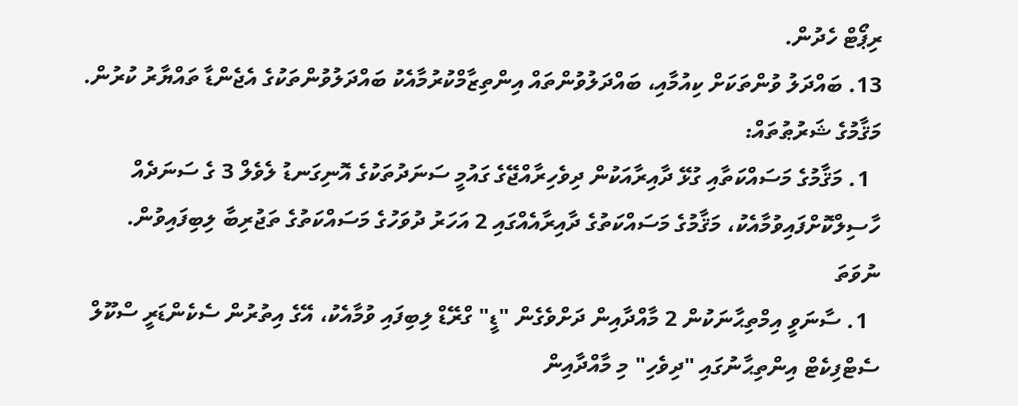ރިޕޯޓް ހެދުން.
13. ބައްދަލު ވުންތަކަށް ކިއުމާއި، ބައްދަލުވުންތައް އިންތިޒާމްކުރުމާއެކު ބައްދަލުވުންތަކުގެ އެޖެންޑާ ތައްޔާރު ކުރުން.
މަޤާމުގެ ޝަރުޠުތައް:
  1. މަޤާމުގެ މަސައްކަތާއި ގުޅޭ ދާއިރާއަކުން ދިވެހިރާއްޖޭގެ ގައުމީ ސަނަދުތަކުގެ އޮނިގަނޑު ލެވެލް 3 ގެ ސަނަދެއް ހާސިލްކޮށްފައިވުމާއެކު، މަޤާމުގެ މަސައްކަތުގެ ދާއިރާއެއްގައި 2 އަހަރު ދުވަހުގެ މަސައްކަތުގެ ތަޖުރިބާ ލިބިފައިވުން.
ނުވަތަ
  1. ސާނަވީ އިމްތިޙާނަކުން 2 މާއްދާއިން ދަށްވެގެން "ޑީ" ގްރޭޑް ލިބިފައި ވުމާއެކު، އޭގެ އިތުރުން ސެކެންޑަރީ ސްކޫލް ސެޓްފިކެޓް އިންތިޙާނުގައި "ދިވެހި" މި މާއްދާއިން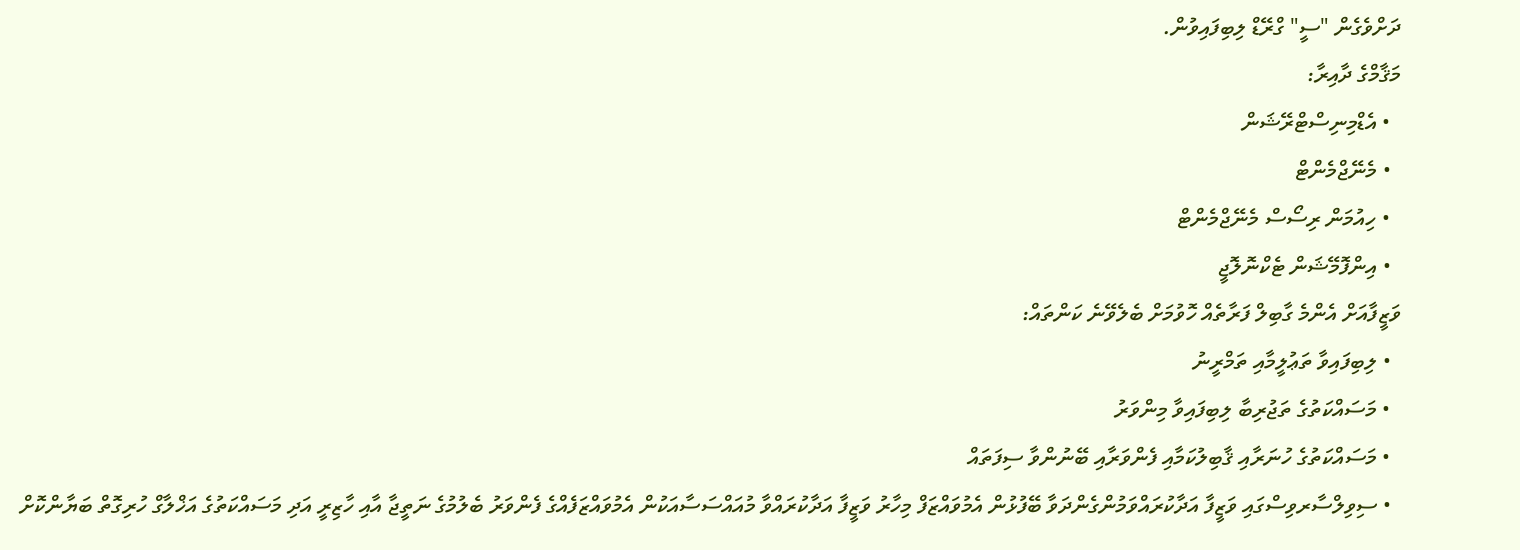ދަށްވެގެން "ސީ" ގްރޭޑް ލިބިފައިވުން.
މަޤާމްގެ ދާއިރާ:
  • އެޑްމިނިސްޓްރޭޝަން
  • މެނޭޖްމެންޓް
  • ހިއުމަން ރިސޯސް މެނޭޖްމެންޓް
  • އިންފޮމޭޝަން ޓެކްނޮލޮޖީ
ވަޒީފާއަށް އެންމެ ގާބިލް ފަރާތެއް ހޮވުމަށް ބެލެވޭނެ ކަންތައް:
  • ލިބިފައިވާ ތަޢުލީމާއި ތަމްރީނު
  • މަސައްކަތުގެ ތަޖުރިބާ ލިބިފައިވާ މިންވަރު
  • މަސައްކަތުގެ ހުނަރާއި ޤާބިލުކަމާއި ފެންވަރާއި ބޭނުންވާ ސިފަތައް
  • ސިވިލްސާރވިސްގައި ވަޒީފާ އަދާކުރައްވަމުންގެންދަވާ ބޭފުޅުން އެމުވައްޒަފް މިހާރު ވަޒީފާ އަދާކުރައްވާ މުއައްސަސާއަކުން އެމުވައްޒަފެއްގެ ފެންވަރު ބެލުމުގެ ނަތީޖާ އާއި ހާޒިރީ އަދި މަސައްކަތުގެ އަޚްލާގް ހުރިގޮތް ބަޔާންކޮށް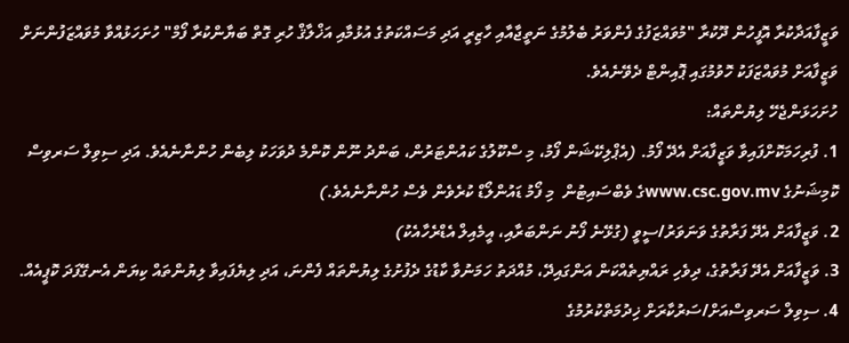ވަޒީފާއަދާކުރާ އޮފީހުން ދޫކުރާ "މުވައްޒަފުގެ ފެންވަރު ބެލުމުގެ ނަތީޖާއާއި ހާޒިރީ އަދި މަސައްކަތުގެ އުޅުމާއި އަޚްލާޤް ހުރި ގޮތް ބަޔާންކުރާ ފޯމް" ހުށަހަޅުއްވާ މުވައްޒަފުންނަށް ވަޒީފާއަށް މުވައްޒަފަކު ހޮވުމުގައި ޕޮއިންޓް ދެވޭނެއެވެ.
ހުށަހަޅަންޖެހޭ ލިޔުންތައް:
1. ފުރިހަމަކޮށްފައިވާ ވަޒީފާއަށް އެދޭ ފޯމު. (އެޕްލިކޭޝަން ފޯމު، މި ސްކޫލުގެ ކައުންޓަރުން، ބަންދު ނޫން ކޮންމެ ދުވަހަކު ލިބެން ހުންނާނެއެވެ. އަދި ސިވިލް ސަރވިސް ކޮމިޝަނުގެ www.csc.gov.mvގެ ވެބްސައިޓުން  މި ފޯމު ޑައުންލޯޑް ކުރެވެން ވެސް ހުންނާނެއެވެ.)
2. ވަޒީފާއަށް އެދޭ ފަރާތުގެ ވަނަވަރު/ސީވީ (ގުޅޭނެ ފޯނު ނަންބަރާއި، އީމެއިލް އެޑްރެހާއެކު)
3. ވަޒީފާއަށް އެދޭ ފަރާތުގެ، ދިވެހި ރައްޔިތެއްކަން އަންގައިދޭ، މުއްދަތު ހަމަނުވާ ކާޑުގެ ދެފުށުގެ ލިޔުންތައް ފެންނަ، އަދި ލިޔެފައިވާ ލިޔުންތައް ކިޔަން އެނގޭފަދަ ކޮޕީއެއް.
4. ސިވިލް ސަރވިސްއަށް/ސަރުކާރަށް ޚިދުމަތްކުރުމުގެ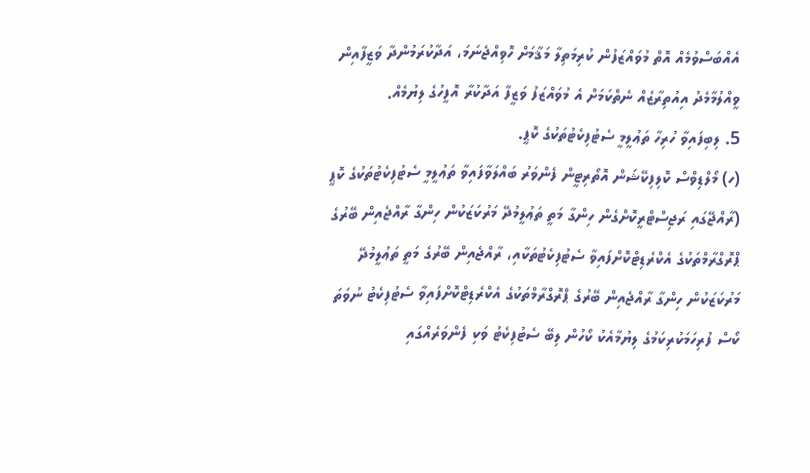އެއްބަސްވުމެއް އޮތް މުވައްޒަފުން ކުރިމަތިލާ މަޤާމަށް ހޮވިއްޖެނަމަ، އަދާކުރަމުންދާ ވަޒީފާއިން ވީއްލުމާމެދު އިއުތިރާޒެއް ނެތްކަމަށް އެ މުވައްޒަފު ވަޒީފާ އަދާކުރާ އޮފީހުގެ ލިޔުމެއް.
5. ލިބިފައިވާ ހުރިހާ ތަޢުލީމީ ސެޓުފިކެޓުތަކުގެ ކޮޕީ.
(ހ) މޯލްޑިވްސް ކޮލިފިކޭޝަން އޮތޯރިޓީން ފެންވަރު ބައްލަވާފައިވާ ތަޢުލީމީ ސެޓުފިކެޓުތަކުގެ ކޮޕީ (ރާއްޖޭގައި ރަޖިސްޓްރީކޮށްގެން ހިންގާ މަތީ ތަޢުލީމުދޭ މަރުކަޒަކުން ހިންގާ ރާއްޖެއިން ބޭރުގެ ޕްރޮގްރާމްތަކުގެ އެކްރެޑިޓްކޮށްފައިވާ ސެޓުފިކެޓުތަކާއި، ރާއްޖެއިން ބޭރުގެ މަތީ ތަޢުލީމުދޭ މަރުކަޒަކުން ހިންގާ ރާއްޖެއިން ބޭރުގެ ޕްރޮގްރާމްތަކުގެ އެކްރެޑިޓްކޮށްފައިވާ ސެޓުފިކެޓު ނުވަތަ ކޯސް ފުރިހަމަކުރިކަމުގެ ލިޔުމާއެކު ކޯހުން ލިބޭ ސެޓުފިކެޓު ވަކި ފެންވަރެއްގައި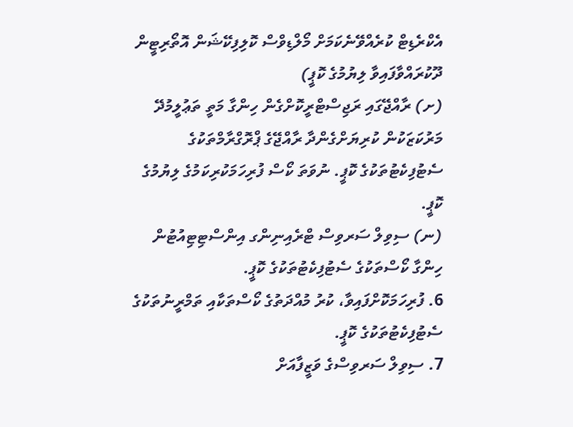އެކްރެޑިޓް ކުރެއްވޭނެކަމަށް މޯލްޑިވްސް ކޮލިފިކޭޝަން އޮތޯރިޓީން ދޫކުރައްވާފައިވާ ލިޔުމުގެ ކޮޕީ)
(ށ) ރާއްޖޭގައި ރަޖިސްޓްރީކޮށްގެން ހިންގާ މަތީ ތަޢުލީމުދޭ މަރުކަޒަކުން ކުރިޔަށްގެންދާ ރާއްޖޭގެ ޕްރޮގްރާމްތަކުގެ ސެޓުފިކެޓުތަކުގެ ކޮޕީ. ނުވަތަ ކޯސް ފުރިހަމަކުރިކަމުގެ ލިޔުމުގެ ކޮޕީ.
(ނ) ސިވިލް ސަރވިސް ޓްރެއިނިންގ އިންސްޓިޓިއުޓުން ހިންގާ ކޯސްތަކުގެ ސެޓުފިކެޓުތަކުގެ ކޮޕީ.
6. ފުރިހަމަކޮށްފައިވާ، ކުރު މުއްދަތުގެ ކޯސްތަކާއި ތަމްރީނުތަކުގެ ސެޓުފިކެޓުތަކުގެ ކޮޕީ.
7. ސިވިލް ސަރވިސްގެ ވަޒީފާއަށް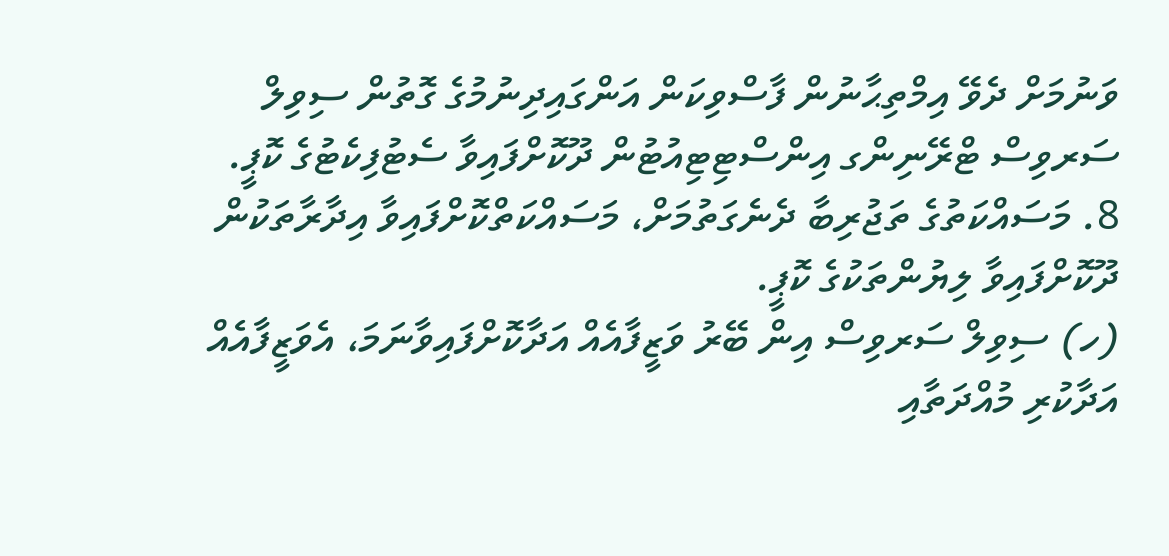ވަނުމަށް ދެވޭ އިމްތިޙާނުން ފާސްވިކަން އަންގައިދިނުމުގެ ގޮތުން ސިވިލް ސަރވިސް ޓްރޭނިންގ އިންސްޓިޓިއުޓުން ދޫކޮށްފައިވާ ސެޓުފިކެޓުގެ ކޮޕީ.
8. މަސައްކަތުގެ ތަޖުރިބާ ދެނެގަތުމަށް، މަސައްކަތްކޮށްފައިވާ އިދާރާތަކުން ދޫކޮށްފައިވާ ލިޔުންތަކުގެ ކޮޕީ.
(ހ) ސިވިލް ސަރވިސް އިން ބޭރު ވަޒީފާއެއް އަދާކޮށްފައިވާނަމަ، އެވަޒީފާއެއް އަދާކުރި މުއްދަތާއި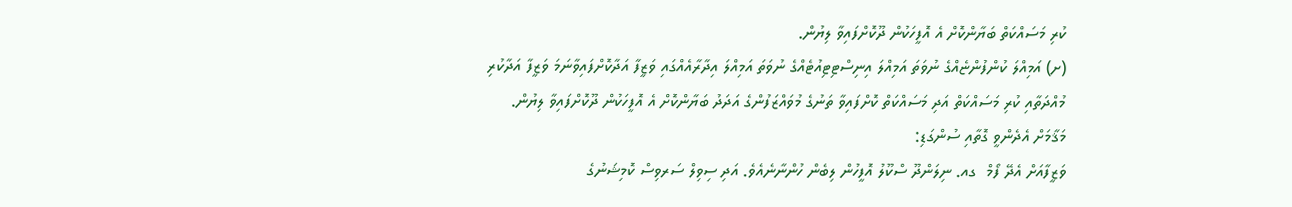ކުރި މަސައްކަތް ބަޔާންކޮށް އެ އޮފީހަކުން ދޫކޮށްފައިވާ ލިޔުން.
(ށ) އަމިއްލަ ކުންފުންޏެއްގެ ނުވަތަ އަމިއްލަ އިނިސްޓިޓިއުޓެއްގެ ނުވަތަ އަމިއްލަ އިދާރާއެއްގައި ވަޒީފާ އަދާކޮށްފައިވާނަމަ ވަޒީފާ އަދާކުރި މުއްދަތާއި ކުރި މަސައްކަތް އަދި މަސައްކަތް ކޮށްފައިވާ ތަނުގެ މުވައްޒަފުންގެ އަދަދު ބަޔާންކޮށް އެ އޮފީހަކުން ދޫކޮށްފައިވާ ލިޔުން.
މަޤާމަށް އެދެންވީ ގޮތާއި ސުންގަޑި:
ވަޒީފާއަށް އެދޭ ފޯމް  ގއ. ނިލަންދޫ ސްކޫލު އޮފީހުން ލިބެން ހުންނާނެއެވެ. އަދި ސިވިލް ސަރވިސް ކޮމިޝަނުގެ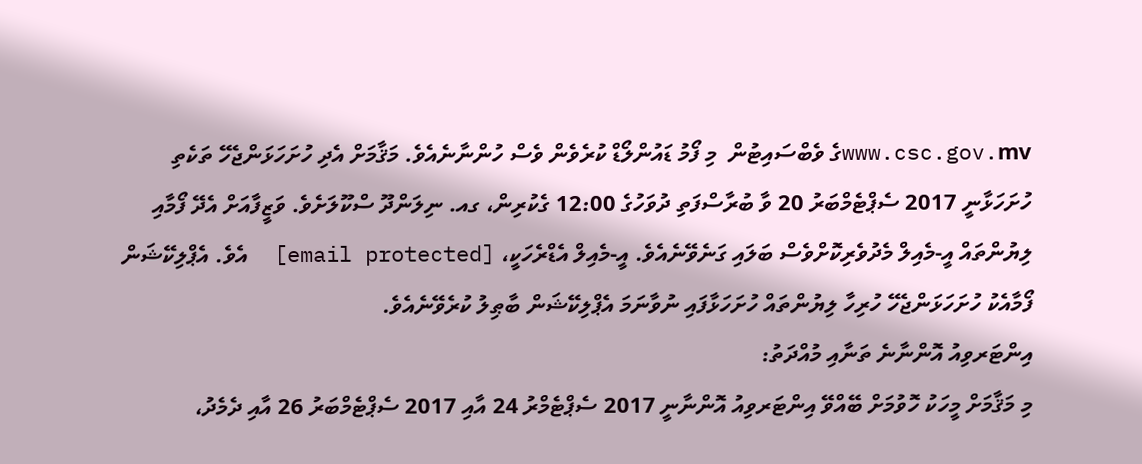www.csc.gov.mvގެ ވެބްސައިޓުން  މި ފޯމު ޑައުންލޯޑް ކުރެވެން ވެސް ހުންނާނެއެވެ. މަޤާމަށް އެދި ހުށަހަޅަންޖެހޭ ތަކެތި ހުށަހަޅާނީ 2017 ސެޕްޓެމްބަރު 20 ވާ ބުރާސްފަތި ދުވަހުގެ 12:00 ގެކުރިން، ގއ. ނިލަންދޫ ސްކޫލަށެވެ. ވަޒީފާއަށް އެދޭ ފޯމާއި ލިޔުންތައް އީ-މެއިލް މެދުވެރިކޮށްވެސް ބަލައި ގަނެވޭނެއެވެ. އީ-މެއިލް އެޑްރެހަކީ، [email protected]  އެވެ. އެޕްލިކޭޝަން ފޯމާއެކު ހުށަހަޅަންޖެހޭ ހުރިހާ ލިޔުންތައް ހުށަހަޅާފައި ނުވާނަމަ އެޕްލިކޭޝަން ބާޠިލު ކުރެވޭނެއެވެ.
އިންޓަރވިއު އޮންނާނެ ތަނާއި މުއްދަތު:
މި މަޤާމަށް މީހަކު ހޮވުމަށް ބޭއްވޭ އިންޓަރވިއު އޮންނާނީ 2017 ސެޕްޓެމްރު 24 އާއި 2017 ސެޕްޓެމްބަރު 26 އާއި ދެމެދު،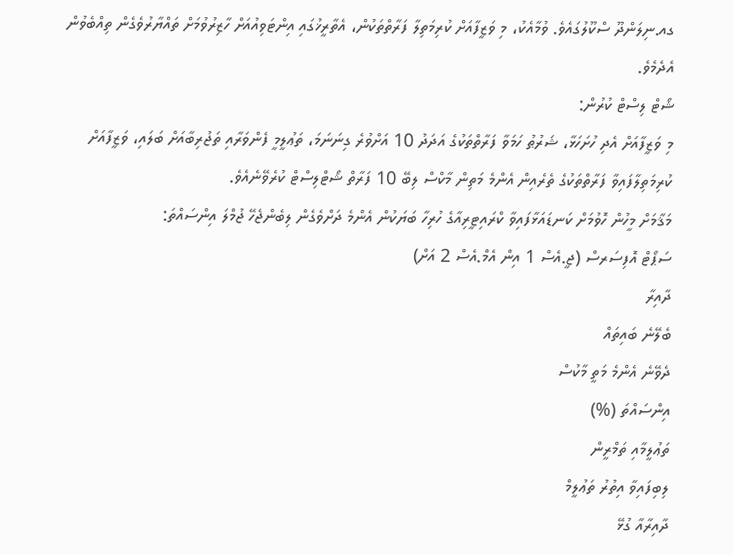ގއ.ނިލަންދޫ ސްކޫލުގައެވެ. ވުމާއެކު، މި ވަޒީފާއަށް ކުރިމަތިލާ ފަރާތްތަކުން، އެތާރީޚުގައި އިންޓަވިއުއަށް ހާޒިރުވުމަށް ތައްޔާރުވެގެން ތިއްބެވުން އެދެމެވެ.
ޝޯޓް ލިސްޓް ކުރުން:
މި ވަޒީފާއަށް އެދި ހުށަހަޅާ، ޝަރުޠު ހަމަވާ ފަރާތްތަކުގެ އަދަދު 10 އަށްވުރެ ގިނަނަމަ، ތަޢުލީމީ ފެންވަރާއި ތަޖުރިބާއަށް ބަލައި، ވަޒީފާއަށް ކުރިމަތިލާފައިވާ ފަރާތްތަކުގެ ތެރެއިން އެންމެ މަތިން މާކްސް ލިބޭ 10 ފަރާތް ޝޯޓްލިސްޓް ކުރެވޭނެއެވެ.
މަޤާމަށް މީހުން ހޮވުމަށް ކަނޑައަޅާފައިވާ ކްރައިޓީރިއާގެ ހުރިހާ ބަޔަކުން އެންމެ ދަށްވެގެން ލިބެންޖެހޭ ޖުމްލަ އިންސައްތަ:
ސަޕޯޓް އޮފިސަރސް (ޖީ.އެސް 1 އިން އެމް.އެސް 2 އަށް)
ދާއިރާ
ބެލޭނެ ބައިތައް
ދެވޭނެ އެންމެ މަތީ މާކުސް
އިންސައްތަ (%)
ތަޢުލީމާއި ތަމްރީން
ލިބިފައިވާ އިތުރު ތަޢުލީމް
ދާއިރާއާ ގުޅޭ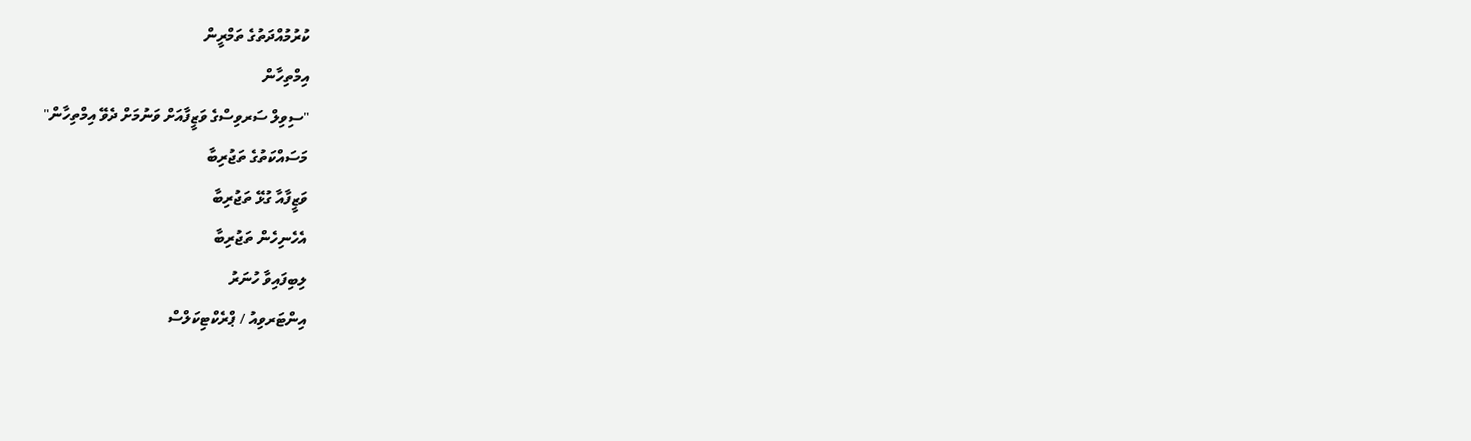ކުރުމުއްދަތުގެ ތަމްރީން
އިމްތިހާން
"ސިވިލް ސަރވިސްގެ ވަޒީފާއަށް ވަނުމަށް ދެވޭ އިމްތިހާން"
މަސައްކަތުގެ ތަޖުރިބާ
ވަޒީފާއާ ގުޅޭ ތަޖުރިބާ
އެހެނިހެން ތަޖުރިބާ
ލިބިފައިވާ ހުނަރު
އިންޓަރވިއު / ޕްރެކްޓިކަލްސް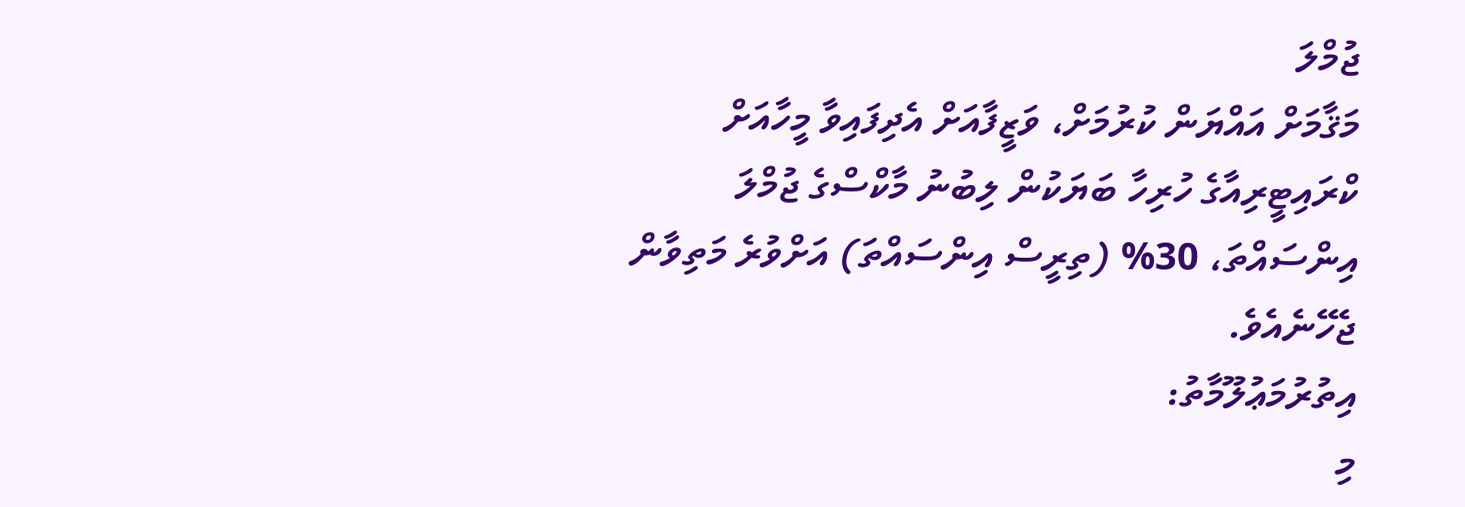ޖުމްލަ
މަޤާމަށް އައްޔަން ކުރުމަށް، ވަޒީފާއަށް އެދިފައިވާ މީހާއަށް ކްރައިޓީރިއާގެ ހުރިހާ ބަޔަކުން ލިބުނު މާކްސްގެ ޖުމްލަ އިންސައްތަ، 30% (ތިރީސް އިންސައްތަ) އަށްވުރެ މަތިވާން ޖެހޭނެއެވެ.
އިތުރުމަޢުލޫމާތު:
މި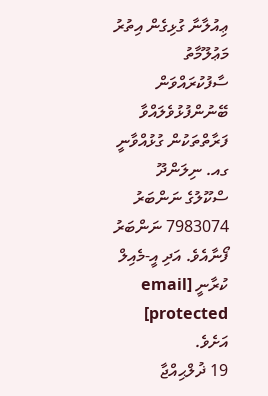ޢިއުލާނާ ގުޅިގެން އިތުރު މަޢުލޫމާތު ސާފުކުރައްވަން ބޭނުންފުޅުވެލައްވާ ފަރާތްތަކުން ގުޅުއްވާނީ ގއ. ނިލަންދޫ ސްކޫލުގެ ނަންބަރު 7983074 ނަންބަރު ފޯނާއެވެ. އަދި އީ-މެއިލް ކުރާނީ [email protected] އަށެވެ.
19 ޛުލްޙިއްޖާ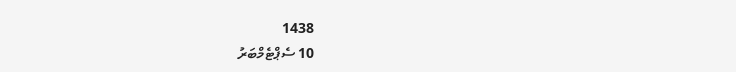1438
10 ސެޕްޓެމްބަރު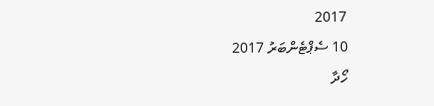2017
10 ސެޕްޓެންބަރު 2017
ހޯދާ